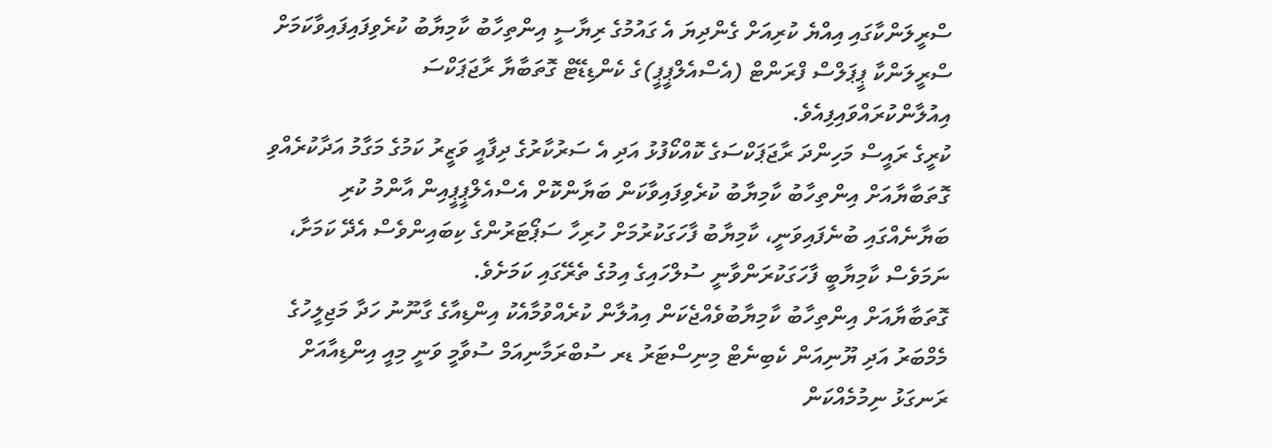ސްރީލަންކާގައި އިއްޔެ ކުރިއަށް ގެންދިޔަ އެ ގައުމުގެ ރިޔާސީ އިންތިހާބު ކާމިޔާބު ކުރެވިފައިފައިވާކަމަށް ސްރީލަންކާ ޕީޕަލްސް ފްރަންޓް (އެސްއެލްޕީޕީ)ގެ ކެންޑިޑޭޓް ގޮތަބާޔާ ރާޖަޕަކްސަ އިއުލާންކުރައްވައިފިއެވެ.
ކުރީގެ ރައީސް މަހިންދަ ރާޖަޕަކްސަގެ ކޮއްކޯފުޅު އަދި އެ ސަރުކާރުގެ ދިފާއީ ވަޒީރު ކަމުގެ މަގާމު އަދާކުރެއްވި ގޮތަބާޔާއަށް އިންތިހާބު ކާމިޔާބު ކުރެވިފައިވާކަން ބަޔާންކޮށް އެސްއެލްޕީޕީއިން އާންމު ކުރި ބަޔާނެއްގައި ބުނެފައިވަނީ، ކާމިޔާބު ފާހަގަކުރުމަށް ހުރިހާ ސަޕޯޓަރުންގެ ކިބައިންވެސް އެދޭ ކަމަށާ، ނަމަވެސް ކާމިޔާބީ ފާހަގަކުރަންވާނީ ސުލްހައިގެ އިމުގެ ތެރޭގައި ކަމަށެވެ.
ގޮތަބާޔާއަށް އިންތިހާބު ކާމިޔާބުވެއްޖެކަން އިއުލާން ކުރެއްވުމާއެކު އިންޑިއާގެ ގާނޫނު ހަދާ މަޖިލީހުގެ މެމްބަރު އަދި ޔޫނިއަން ކެބިނެޓް މިނިސްޓަރު ޑރ ސުބްރަމާނިއަމް ސުވާމީ ވަނީ މިއީ އިންޑިއާއަށް ރަނގަޅު ނިމުމެއްކަން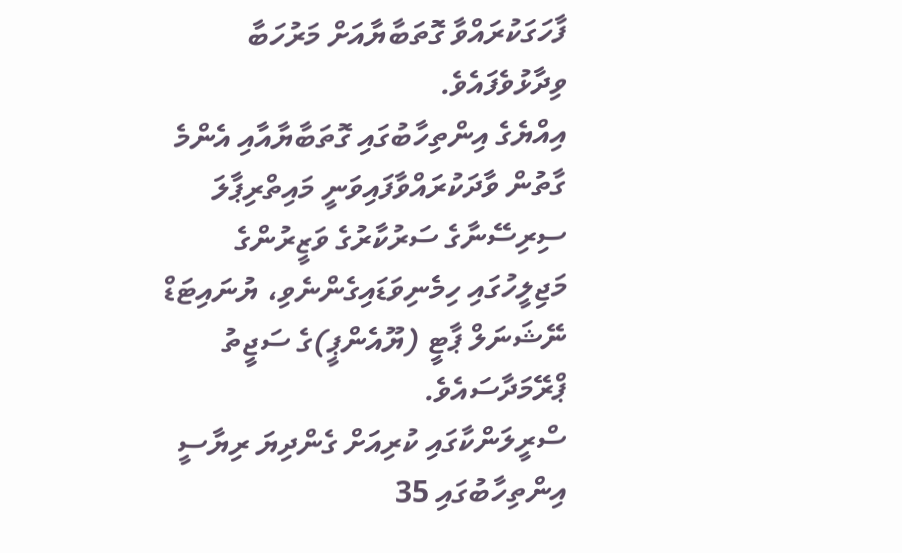ފާހަގަކުރައްވާ ގޮތަބާޔާއަށް މަރުހަބާ ވިދާޅުވެފައެވެ.
އިއްޔެގެ އިންތިހާބުގައި ގޮތަބާޔާއާއި އެންމެ ގާތުން ވާދަކުރައްވާފައިވަނީ މައިތްރިޕާލަ ސިރިސޭނާގެ ސަރުކާރުގެ ވަޒީރުންގެ މަޖިލީހުގައި ހިމެނިވަޑައިގެންނެވި، ޔުނައިޓަޑް ނޭޝަނަލް ޕާޓީ (ޔޫއެންޕީ)ގެ ސަޖީތު ޕްރޭމަދާސައެވެ.
ސްރީލަންކާގައި ކުރިއަށް ގެންދިޔަ ރިޔާސީ އިންތިހާބުގައި 35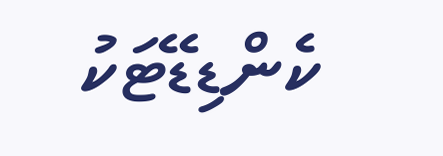ކެންޑިޑޭޓަކު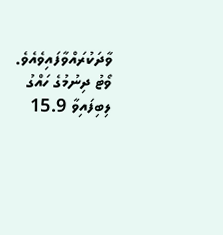ވާދަކުރައްވާފައިވެއެވެ. ވޯޓު ދިނުމުގެ ހައްގު ލިބިފައިވާ 15.9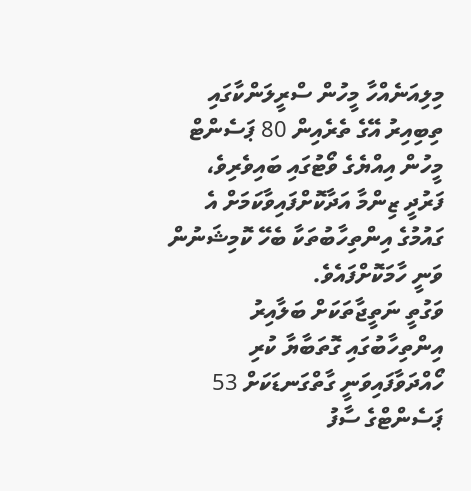މިލިއަނެއްހާ މީހުން ސްރީލަންކާގައި ތިބިއިރު އޭގެ ތެރެއިން 80 ޕަސެންޓް މީހުން އިއްޔެގެ ވޯޓުގައި ބައިވެރިވެ، ފަރުދީ ޒިންމާ އަދާކޮށްފައިވާކަމަށް އެ ގައުމުގެ އިންތިހާބުތަކާ ބެހޭ ކޮމިޝަނުން ވަނީ ހާމަކޮށްފައެވެ.
ވަގުތީ ނަތީޖާތަކަށް ބަލާއިރު އިންތިހާބުގައި ގޮތަބާޔާ ކުރި ހޯއްދަވާފައިވަނީ ގާތްގަނޑަކަށް 53 ޕަސެންޓްގެ ސާފު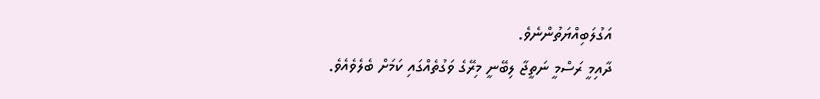އަގުލަބިއްޔަތުންނެވެ.
ދާއިމީ ރަސްމީ ނަތީޖާ ލިބޭނީ މިރޭގެ ވަގުތެއްގައި ކަމަށް ބެލެވެއެވެ.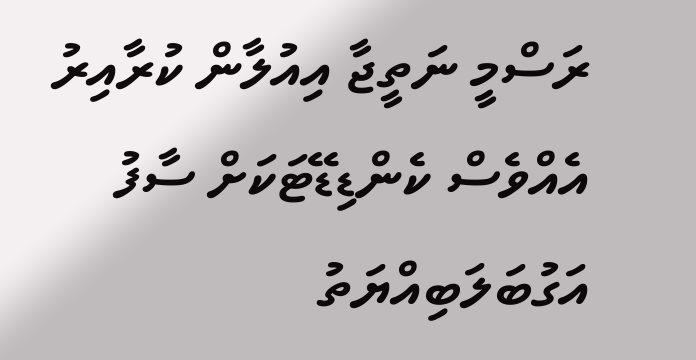ރަސްމީ ނަތީޖާ އިއުލާން ކުރާއިރު އެއްވެސް ކެންޑިޑޭޓަކަށް ސާފު އަގުބަލަބިއްޔަތު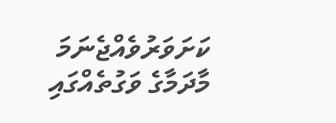ކަށަވަރުވެއްޖެނަމަ މާދަމާގެ ވަގުތެއްގައި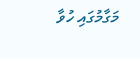މަގާމުގައި ހުވާ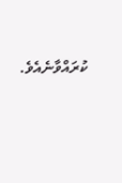ކުރައްވާނެއެވެ.